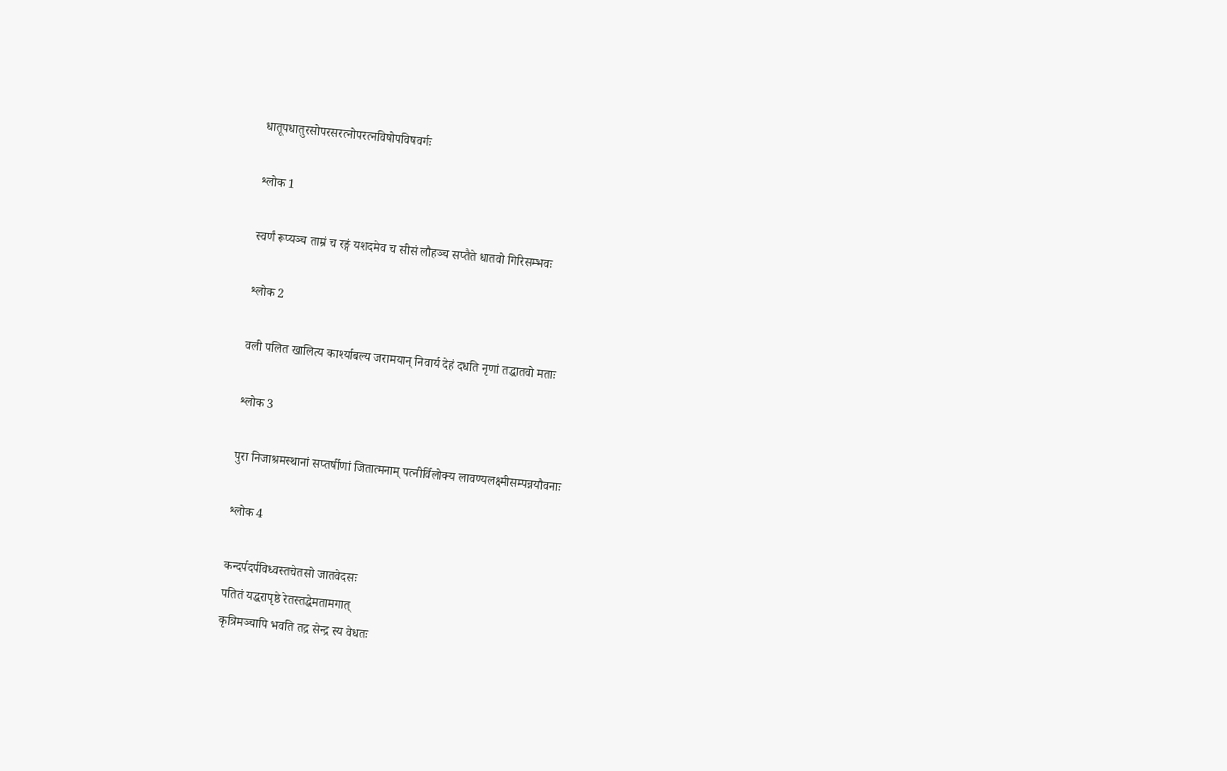धातूपधातुरसोपरसरत्नोपरत्नविषोपविषवर्गः

श्लोक 1

स्वर्णं रूप्यञ्च ताम्रं च रङ्गं यशदमेव च सीसं लौहञ्च सप्तैते धातवो गिरिसम्भवः

श्लोक 2

वली पलित खालित्य कार्श्याबल्य जरामयान् निवार्य देहं दधति नृणां तद्धातवो मताः

श्लोक 3

पुरा निजाश्रमस्थानां सप्तर्षीणां जितात्मनाम् पत्नीर्विलोक्य लावण्यलक्ष्मीसम्पन्नयौवनाः

श्लोक 4

कन्दर्पदर्पविध्वस्तचेतसो जातवेदसः
पतितं यद्धरापृष्ठे रेतस्तद्धेमतामगात्
कृत्रिमञ्चापि भवति तद्र सेन्द्र स्य वेधतः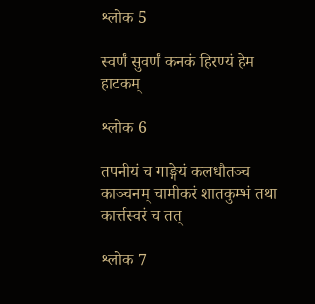श्लोक 5

स्वर्णं सुवर्णं कनकं हिरण्यं हेम हाटकम्

श्लोक 6

तपनीयं च गाङ्गेयं कलधौतञ्च काञ्चनम् चामीकरं शातकुम्भं तथा कार्त्तस्वरं च तत्

श्लोक 7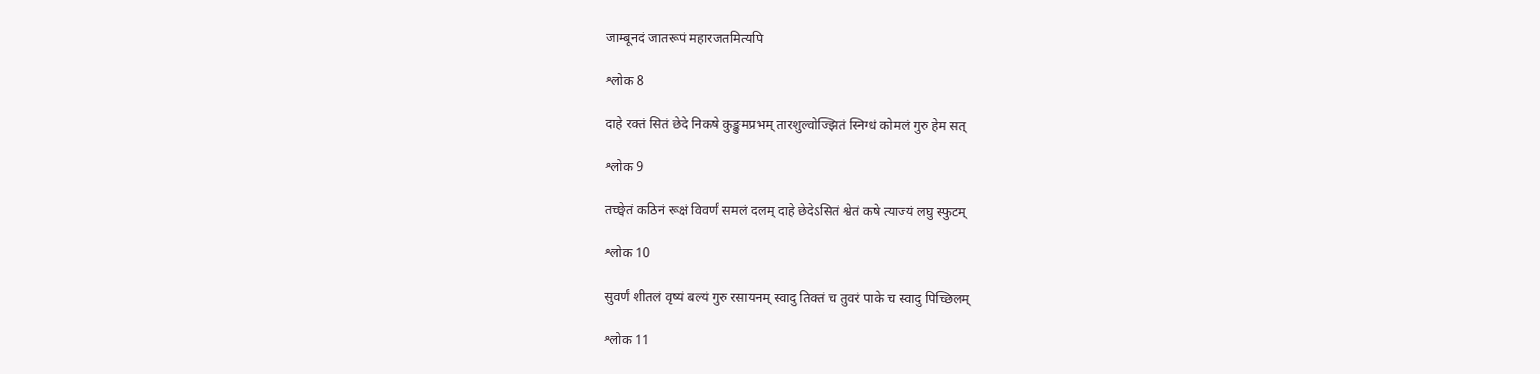जाम्बूनदं जातरूपं महारजतमित्यपि

श्लोक 8

दाहे रक्तं सितं छेदे निकषे कुङ्कुमप्रभम् तारशुल्वोज्झितं स्निग्धं कोमलं गुरु हेम सत्

श्लोक 9

तच्छ्वेतं कठिनं रूक्षं विवर्णं समलं दलम् दाहे छेदेऽसितं श्वेतं कषे त्याज्यं लघु स्फुटम्

श्लोक 10

सुवर्णं शीतलं वृष्यं बल्यं गुरु रसायनम् स्वादु तिक्तं च तुवरं पाके च स्वादु पिच्छिलम्

श्लोक 11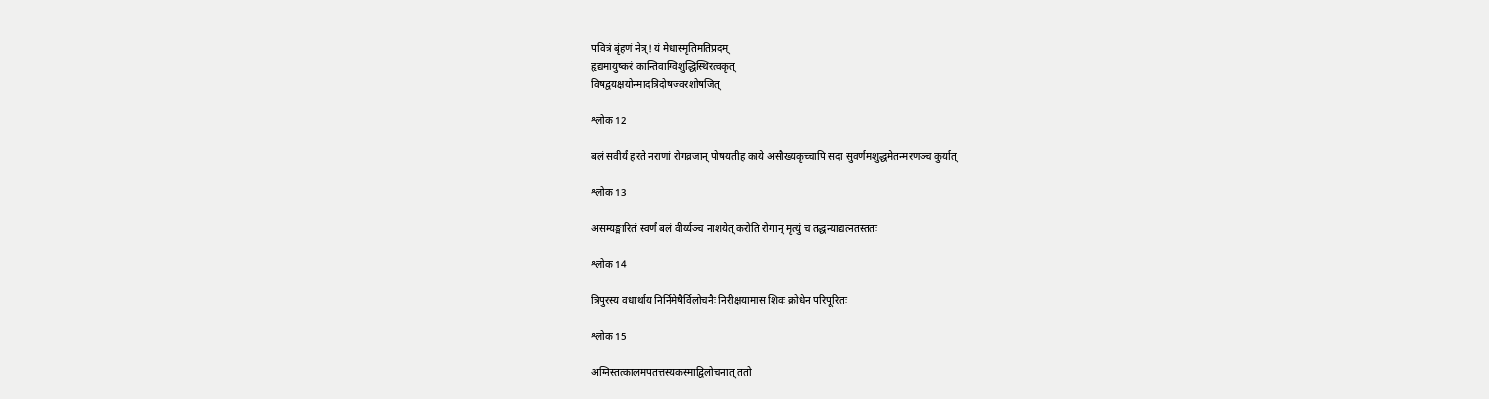पवित्रं बृंहणं नेत्र्! यं मेधास्मृतिमतिप्रदम्
हृद्यमायुष्करं कान्तिवाग्विशुद्धिस्थिरत्वकृत्
विषद्वयक्षयोन्मादत्रिदोषज्वरशोषजित्

श्लोक 12

बलं सवीर्यं हरते नराणां रोगव्रजान् पोषयतीह काये असौख्यकृच्चापि सदा सुवर्णमशुद्धमेतन्मरणञ्च कुर्यात्

श्लोक 13

असम्यङ्मारितं स्वर्णं बलं वीर्य्यञ्च नाशयेत् करोति रोगान् मृत्युं च तद्धन्याद्यत्नतस्ततः

श्लोक 14

त्रिपुरस्य वधार्थाय निर्निमेषैर्विलोचनैः निरीक्षयामास शिवः क्रोधेन परिपूरितः

श्लोक 15

अग्निस्तत्कालमपतत्तस्यकस्माद्विलोचनात् ततो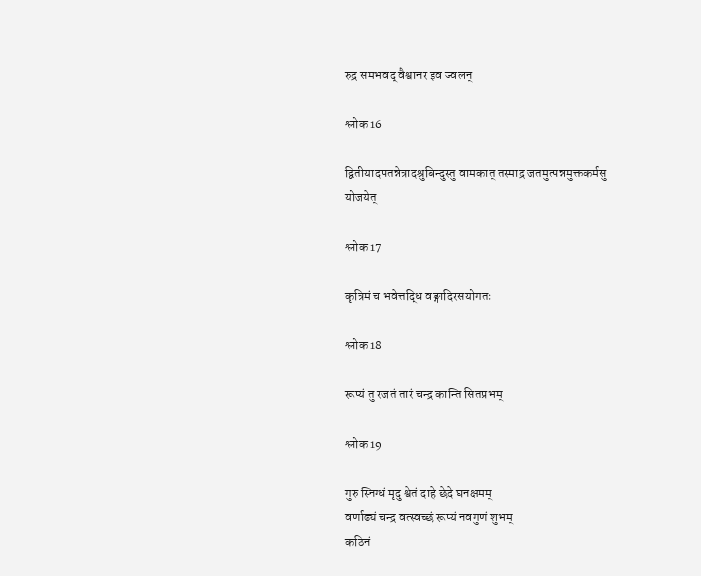रुद्र समभवद् वैश्वानर इव ज्वलन्

श्लोक 16

द्वितीयादपतन्नेत्रादश्रुबिन्दुस्तु वामकात् तस्माद्र जतमुत्पन्नमुक्तकर्मसु योजयेत्

श्लोक 17

कृत्रिमं च भवेत्तद्धि वङ्गादिरसयोगतः

श्लोक 18

रूप्यं तु रजतं तारं चन्द्र कान्ति सितप्रभम्

श्लोक 19

गुरु स्निग्धं मृदु श्वेतं दाहे छेदे घनक्षमम्
वर्णाढ्यं चन्द्र वत्स्वच्छं रूप्यं नवगुणं शुभम्
कठिनं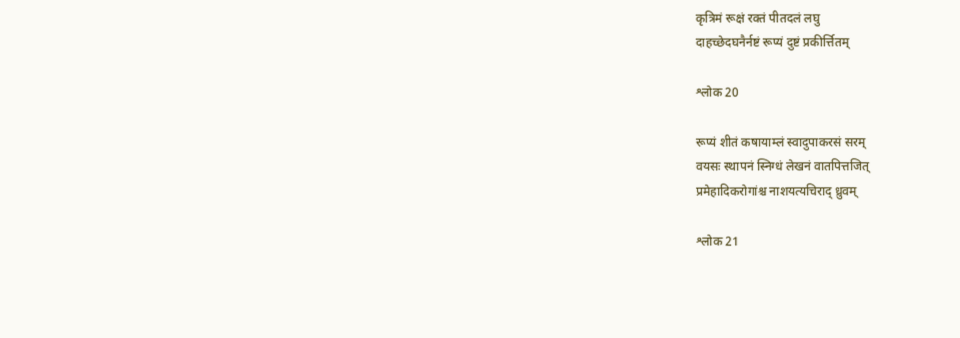कृत्रिमं रूक्षं रक्तं पीतदलं लघु
दाहच्छेदघनैर्नष्टं रूप्यं दुष्टं प्रकीर्त्तितम्

श्लोक 20

रूप्यं शीतं कषायाम्लं स्वादुपाकरसं सरम्
वयसः स्थापनं स्निग्धं लेखनं वातपित्तजित्
प्रमेहादिकरोगांश्च नाशयत्यचिराद् ध्रुवम्

श्लोक 21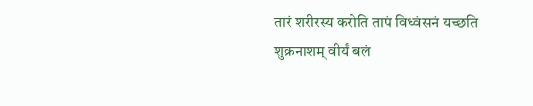तारं शरीरस्य करोति तापं विध्वंसनं यच्छति शुक्रनाशम् वीर्यं बलं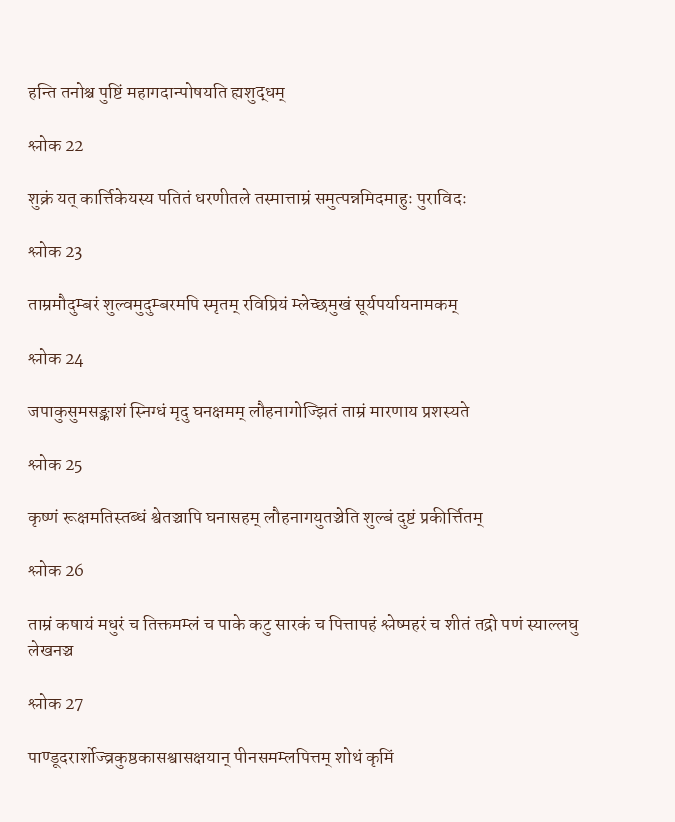हन्ति तनोश्च पुष्टिं महागदान्पोषयति ह्यशुद्धम्

श्लोक 22

शुक्रं यत् कार्त्तिकेयस्य पतितं धरणीतले तस्मात्ताम्रं समुत्पन्नमिदमाहुः पुराविदः

श्लोक 23

ताम्रमौदुम्बरं शुल्वमुदुम्बरमपि स्मृतम् रविप्रियं म्लेच्छमुखं सूर्यपर्यायनामकम्

श्लोक 24

जपाकुसुमसङ्काशं स्निग्धं मृदु घनक्षमम् लौहनागोज्झितं ताम्रं मारणाय प्रशस्यते

श्लोक 25

कृष्णं रूक्षमतिस्तब्धं श्वेतञ्चापि घनासहम् लौहनागयुतञ्चेति शुल्बं दुष्टं प्रकीर्त्तितम्

श्लोक 26

ताम्रं कषायं मधुरं च तिक्तमम्लं च पाके कटु सारकं च पित्तापहं श्लेष्महरं च शीतं तद्रो पणं स्याल्लघु लेखनञ्च

श्लोक 27

पाण्डूदरार्शोज्व्रकुष्ठकासश्वासक्षयान् पीनसमम्लपित्तम् शोथं कृमिं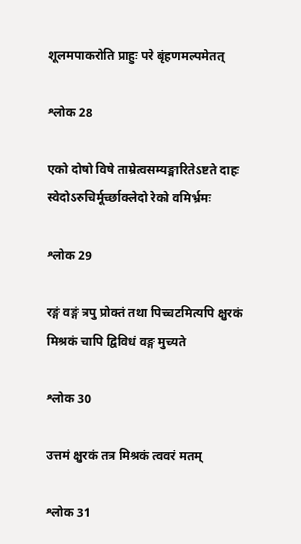शूलमपाकरोति प्राहुः परे बृंहणमल्पमेतत्

श्लोक 28

एको दोषो विषे ताम्रेत्वसम्यङ्मारितेऽष्टते दाहः स्वेदोऽरुचिर्मूर्च्छाक्लेदो रेको वमिर्भ्रमः

श्लोक 29

रङ्गं वङ्गं त्रपु प्रोक्तं तथा पिच्चटमित्यपि क्षुरकं मिश्रकं चापि द्विविधं वङ्ग मुच्यते

श्लोक 30

उत्तमं क्षुरकं तत्र मिश्रकं त्ववरं मतम्

श्लोक 31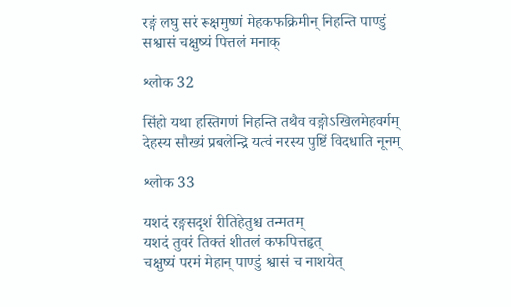रङ्गं लघु सरं रूक्षमुष्णं मेहकफक्रिमीन् निहन्ति पाण्डुं सश्वासं चक्षुष्यं पित्तलं मनाक्

श्लोक 32

सिंहो यथा हस्तिगणं निहन्ति तथैव वङ्गोऽखिलमेहवर्गम् देहस्य सौख्यं प्रबलेन्द्रि यत्वं नरस्य पुष्टिं विदधाति नूनम्

श्लोक 33

यशदं रङ्गसदृशं रीतिहेतुश्च तन्मतम्
यशदं तुवरं तिक्तं शीतलं कफपित्तहृत्
चक्षुष्यं परमं मेहान् पाण्डुं श्वासं च नाशयेत्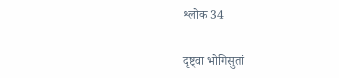श्लोक 34

दृष्ट्वा भोगिसुतां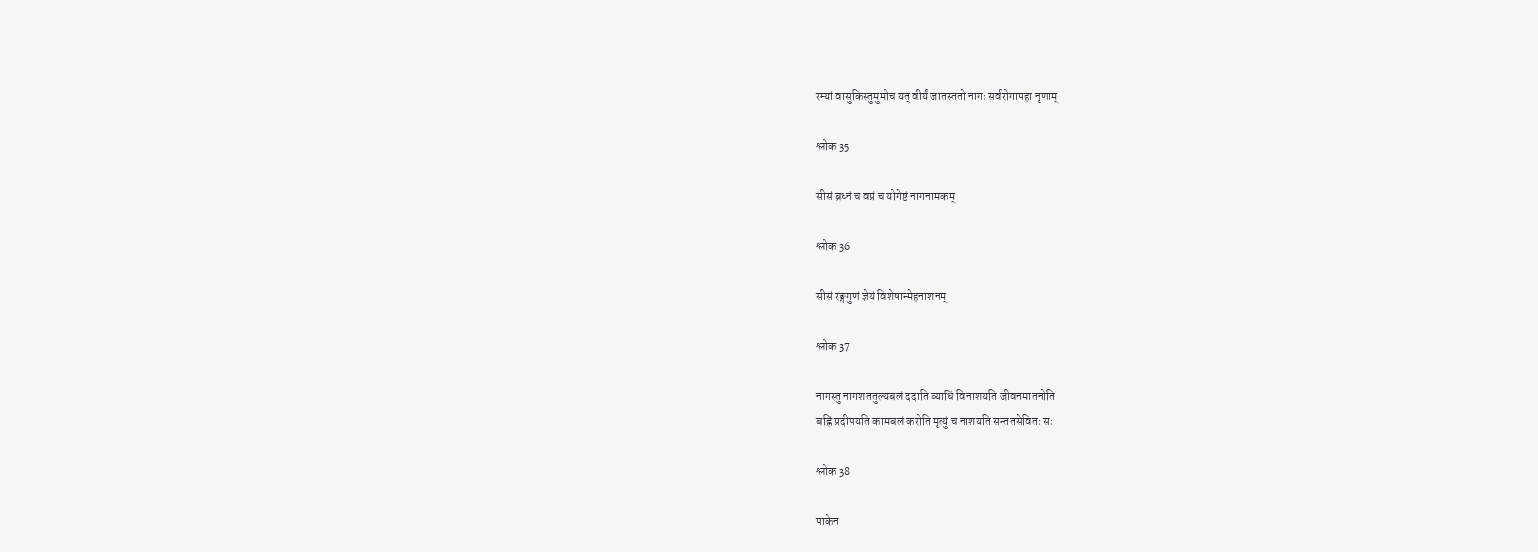रम्यां वासुकिस्तुमुमोच यत् वीर्यं जातस्ततो नागः सर्वरोगापहा नृणाम्

श्लोक 35

सीसं ब्रध्नं च वप्रं च योगेष्टं नागनामकम्

श्लोक 36

सीसं रङ्गगुणं ज्ञेयं विशेषान्मेहनाशनम्

श्लोक 37

नागस्तु नागशततुल्यबलं ददाति व्याधिं विनाशयति जीवनमातनोति
बह्निं प्रदीपयति कामबलं करोति मृत्युं च नाशयति सन्ततसेवितः सः

श्लोक 38

पाकेन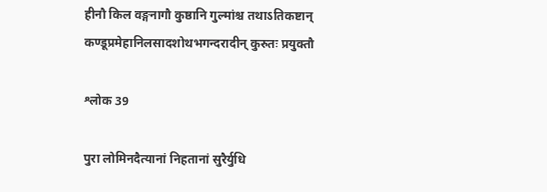हीनौ किल वङ्गनागौ कुष्ठानि गुल्मांश्च तथाऽतिकष्टान् कण्डूप्रमेहानिलसादशोथभगन्दरादीन् कुरुतः प्रयुक्तौ

श्लोक 39

पुरा लोमिनदैत्यानां निहतानां सुरैर्युधि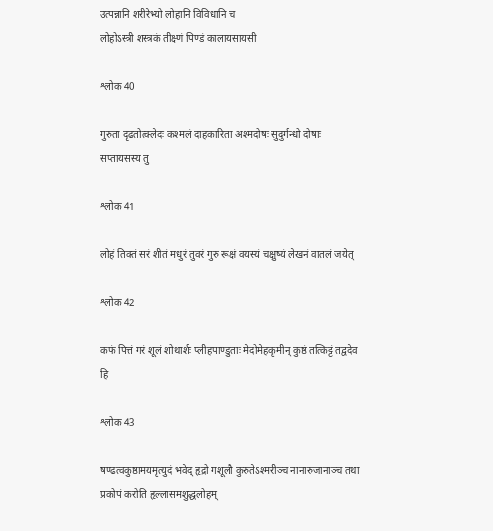उत्पन्नानि शरीरेभ्यो लोहानि विविधानि च
लोहोऽस्त्री शस्त्रकं तीक्ष्णं पिण्डं कालायसायसी

श्लोक 40

गुरुता दृढतोत्क्लेदः कश्मलं दाहकारिता अश्मदोषः सुदुर्गन्धो दोषाः सप्तायसस्य तु

श्लोक 41

लोहं तिक्तं सरं शीतं मधुरं तुवरं गुरु रूक्षं वयस्यं चक्षुष्यं लेखनं वातलं जयेत्

श्लोक 42

कफं पित्तं गरं शूलं शोथार्शः प्लीहपाण्डुताः मेदोमेहकृमीन् कुष्ठं तत्किट्टं तद्वदेव हि

श्लोक 43

षण्ढत्वकुष्ठामयमृत्युदं भवेद् हृद्रो गशूलौ कुरुतेऽश्मरीञ्च नानारुजानाञ्च तथा प्रकोपं करोति हृल्लासमशुद्धलोहम्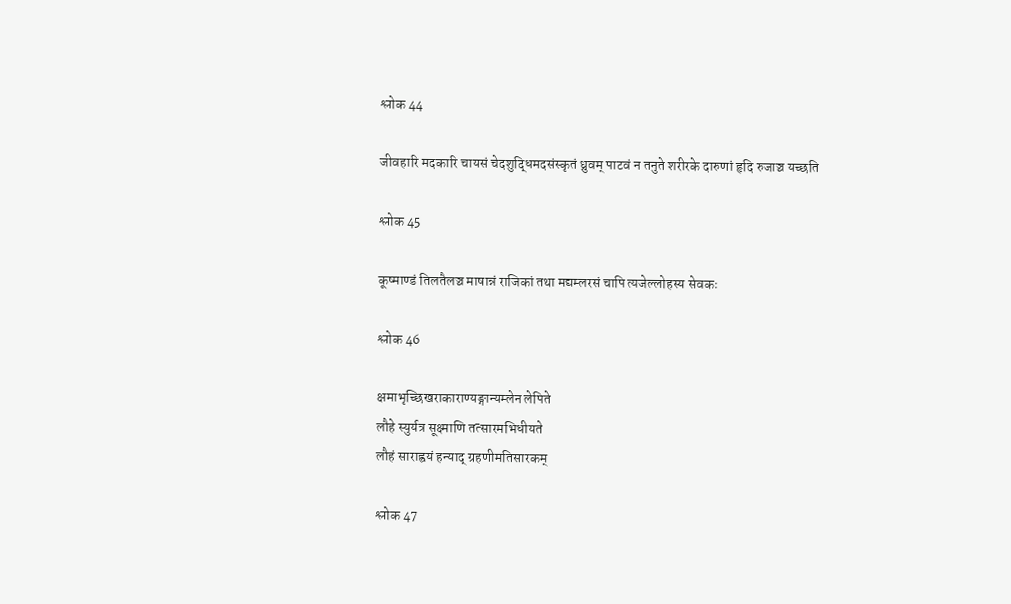श्लोक 44

जीवहारि मदकारि चायसं चेदशुद्धिमदसंस्कृतं ध्रुवम् पाटवं न तनुते शरीरके दारुणां हृदि रुजाञ्च यच्छति

श्लोक 45

कूष्माण्डं तिलतैलञ्च माषान्नं राजिकां तथा मद्यम्लरसं चापि त्यजेल्लोहस्य सेवकः

श्लोक 46

क्षमाभृच्छिखराकाराण्यङ्गान्यम्लेन लेपिते
लौहे स्युर्यत्र सूक्ष्माणि तत्सारमभिधीयते
लौहं साराह्वयं हन्याद् ग्रहणीमतिसारकम्

श्लोक 47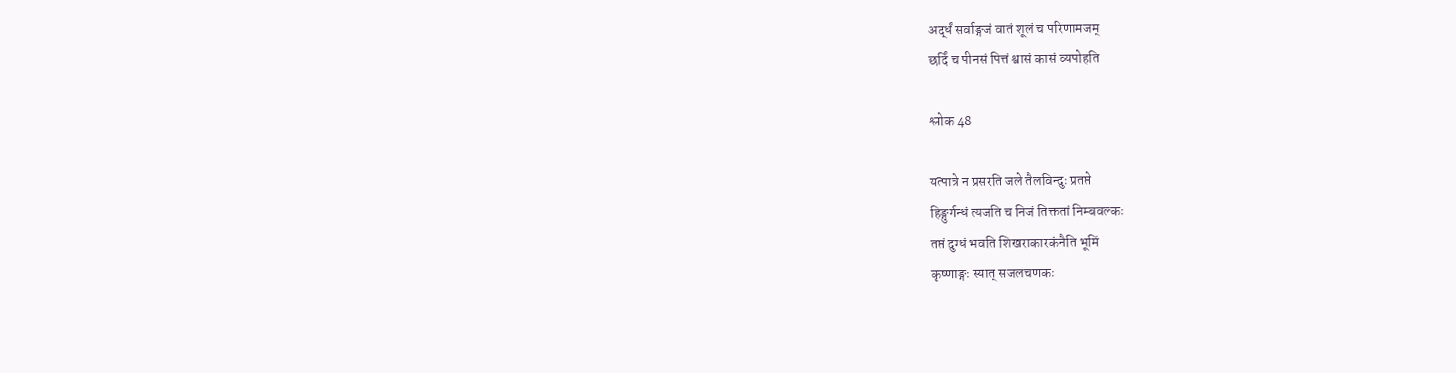अर्द्धं सर्वाङ्गजं वातं शूलं च परिणामजम्
छर्दिं च पीनसं पित्तं श्वासं कासं व्यपोहति

श्लोक 48

यत्पात्रे न प्रसरति जले तैलविन्दुः प्रतप्ते
हिङ्गुर्गन्धं त्यजति च निजं तिक्ततां निम्बवल्कः
तप्तं दुग्धं भवति शिखराकारकंनैति भूमिं
कृष्णाङ्गः स्यात् सजलचणकः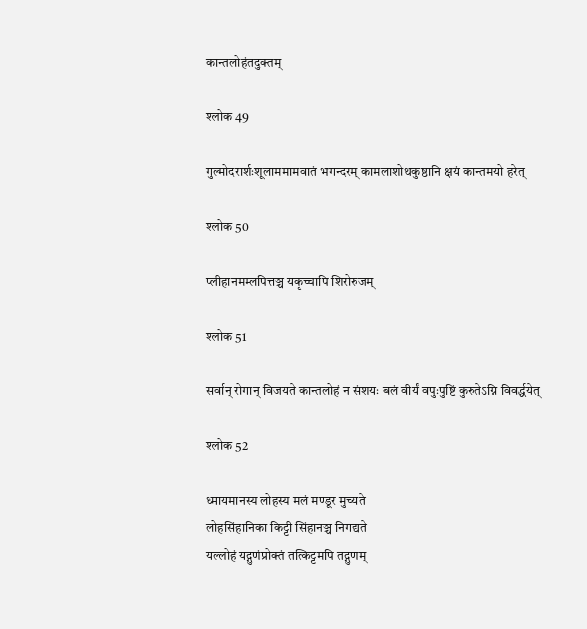कान्तलोहंतदुक्तम्

श्लोक 49

गुल्मोदरार्शःशूलाममामवातं भगन्दरम् कामलाशोथकुष्ठानि क्षयं कान्तमयो हरेत्

श्लोक 50

प्लीहानमम्लपित्तञ्च यकृच्चापि शिरोरुजम्

श्लोक 51

सर्वान् रोगान् विजयते कान्तलोहं न संशयः बलं वीर्यं वपुःपुष्टिं कुरुतेऽग्नि विवर्द्धयेत्

श्लोक 52

ध्मायमानस्य लोहस्य मलं मण्डूर मुच्यते
लोहसिंहानिका किट्टी सिंहानञ्च निगद्यते
यल्लोहं यद्गुणंप्रोक्तं तत्किट्टमपि तद्गुणम्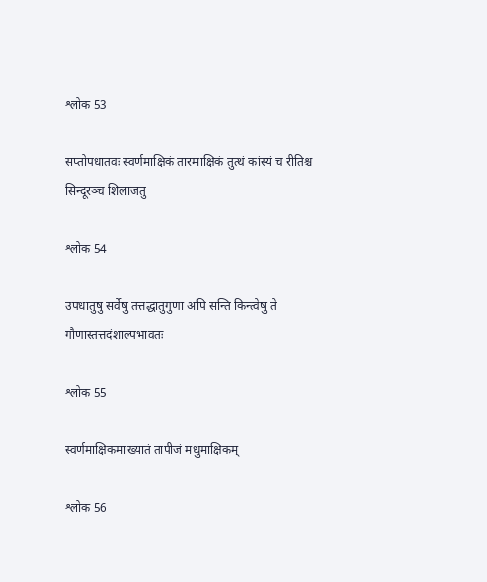श्लोक 53

सप्तोपधातवः स्वर्णमाक्षिकं तारमाक्षिकं तुत्थं कांस्यं च रीतिश्च सिन्दूरञ्च शिलाजतु

श्लोक 54

उपधातुषु सर्वेषु तत्तद्धातुगुणा अपि सन्ति किन्त्वेषु ते गौणास्तत्तदंशाल्पभावतः

श्लोक 55

स्वर्णमाक्षिकमाख्यातं तापीजं मधुमाक्षिकम्

श्लोक 56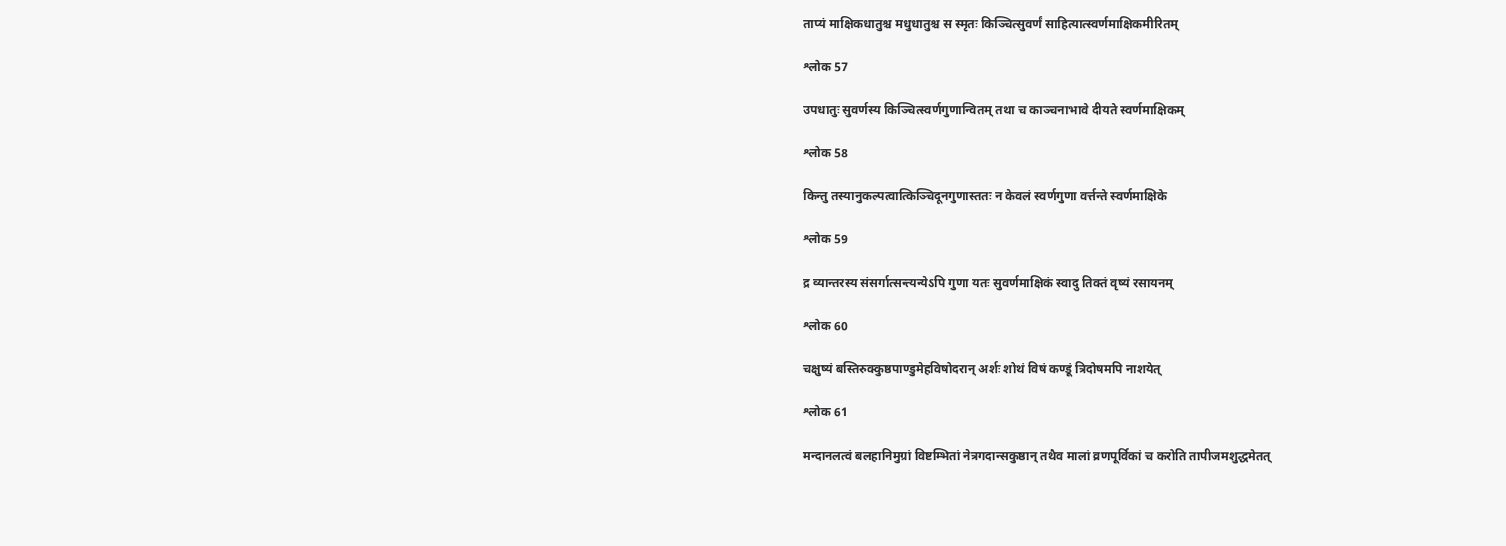ताप्यं माक्षिकधातुश्च मधुधातुश्च स स्मृतः किञ्चित्सुवर्णं साहित्यात्स्वर्णमाक्षिकमीरितम्

श्लोक 57

उपधातुः सुवर्णस्य किञ्चित्स्वर्णगुणान्वितम् तथा च काञ्चनाभावे दीयते स्वर्णमाक्षिकम्

श्लोक 58

किन्तु तस्यानुकल्पत्वात्किञ्चिदूनगुणास्ततः न केवलं स्वर्णगुणा वर्त्तन्ते स्वर्णमाक्षिके

श्लोक 59

द्र व्यान्तरस्य संसर्गात्सन्त्यन्येऽपि गुणा यतः सुवर्णमाक्षिकं स्वादु तिक्तं वृष्यं रसायनम्

श्लोक 60

चक्षुष्यं बस्तिरुक्कुष्ठपाण्डुमेहविषोदरान् अर्शः शोथं विषं कण्डूं त्रिदोषमपि नाशयेत्

श्लोक 61

मन्दानलत्वं बलहानिमुग्रां विष्टम्भितां नेत्रगदान्सकुष्ठान् तथैव मालां व्रणपूर्विकां च करोति तापीजमशुद्धमेतत्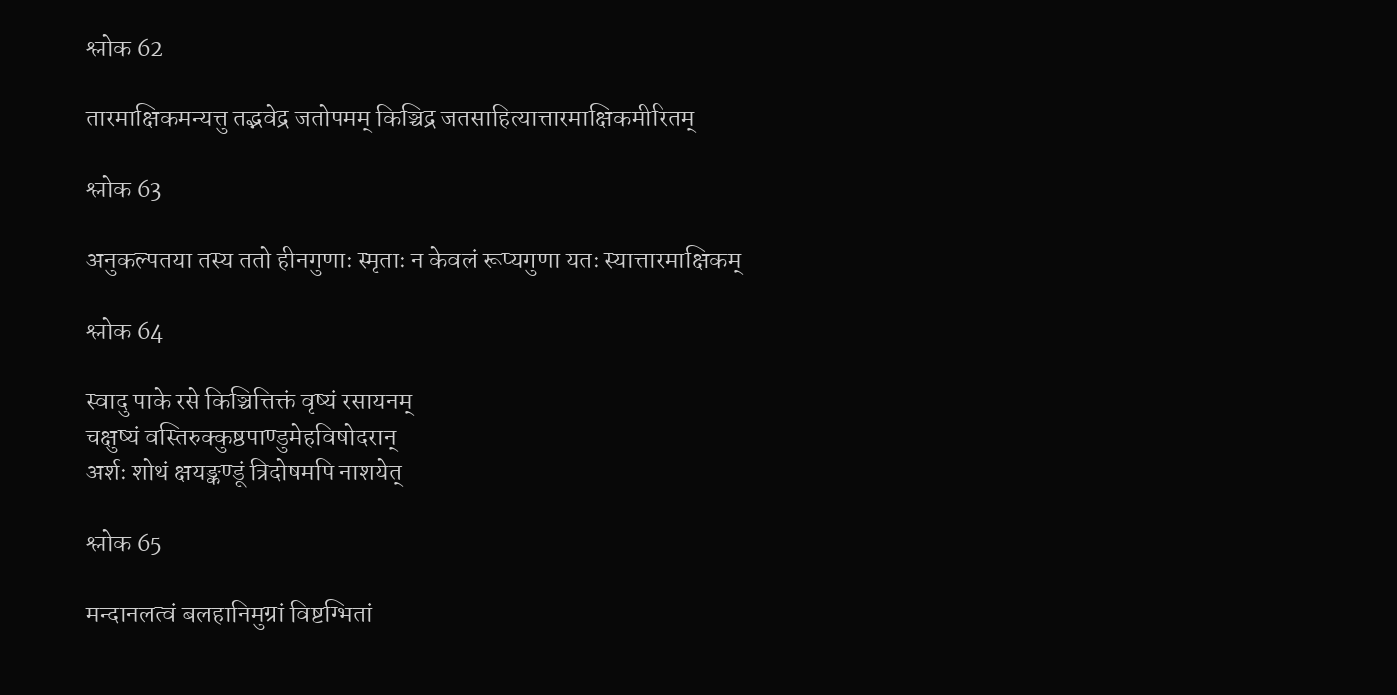श्लोक 62

तारमाक्षिकमन्यत्तु तद्भवेद्र जतोपमम् किञ्चिद्र जतसाहित्यात्तारमाक्षिकमीरितम्

श्लोक 63

अनुकल्पतया तस्य ततो हीनगुणाः स्मृताः न केवलं रूप्यगुणा यतः स्यात्तारमाक्षिकम्

श्लोक 64

स्वादु पाके रसे किञ्चित्तिक्तं वृष्यं रसायनम्
चक्षुष्यं वस्तिरुक्कुष्ठपाण्डुमेहविषोदरान्
अर्शः शोथं क्षयङ्कण्डूं त्रिदोषमपि नाशयेत्

श्लोक 65

मन्दानलत्वं बलहानिमुग्रां विष्टग्भितां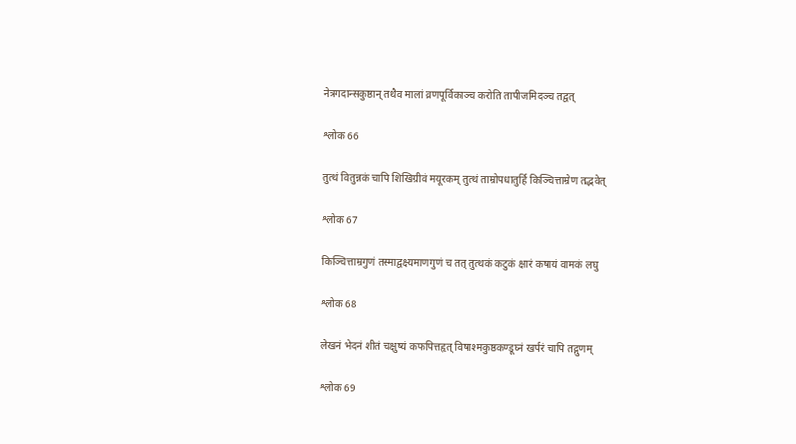नेत्रगदान्सकुष्ठान् तथैव मालां व्रणपूर्विकाञ्च करोति तापीजमिदञ्च तद्वत्

श्लोक 66

तुत्थं वितुन्नकं चापि शिखिग्रीवं मयूरकम् तुत्थं ताम्रोपधातुर्हि किञ्चित्ताम्रेण तद्भवेत्

श्लोक 67

किञ्चित्ताम्रगुणं तस्माद्वक्ष्यमाणगुणं च तत् तुत्थकं कटुकं क्षारं कषायं वामकं लघु

श्लोक 68

लेखनं भेदनं शीतं चक्षुष्यं कफपित्तहृत् विषाश्मकुष्ठकण्डूघ्नं खर्परं चापि तद्गुणम्

श्लोक 69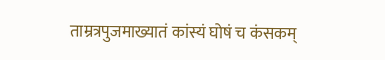ताम्रत्रपुजमाख्यातं कांस्यं घोषं च कंसकम्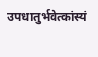उपधातुर्भवेत्कांस्यं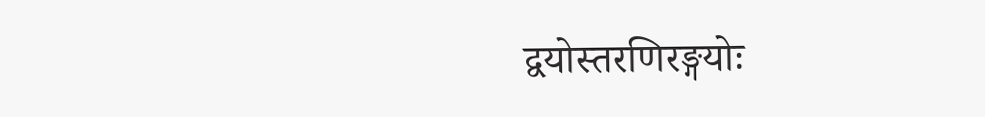द्वयोस्तरणिरङ्गयोः